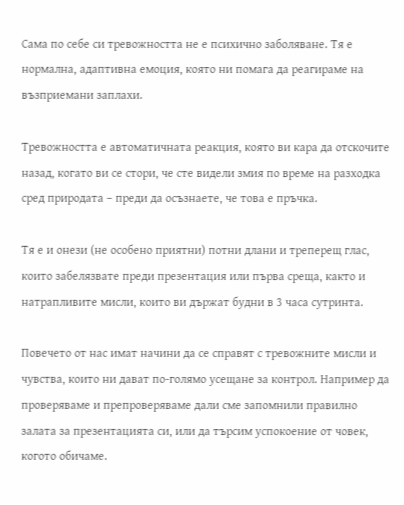Сама по себе си тревожността не е психично заболяване. Тя е нормална, адаптивна емоция, която ни помага да реагираме на възприемани заплахи.

Тревожността е автоматичната реакция, която ви кара да отскочите назад, когато ви се стори, че сте видели змия по време на разходка сред природата – преди да осъзнаете, че това е пръчка.

Тя е и онези (не особено приятни) потни длани и треперещ глас, които забелязвате преди презентация или първа среща, както и натрапливите мисли, които ви държат будни в 3 часа сутринта.

Повечето от нас имат начини да се справят с тревожните мисли и чувства, които ни дават по-голямо усещане за контрол. Например да проверяваме и препроверяваме дали сме запомнили правилно залата за презентацията си, или да търсим успокоение от човек, когото обичаме.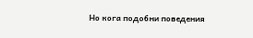Но кога подобни поведения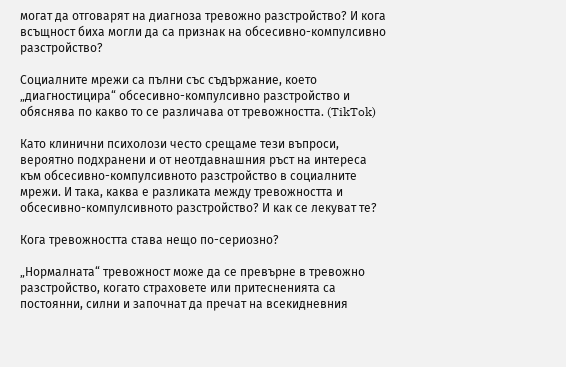могат да отговарят на диагноза тревожно разстройство? И кога всъщност биха могли да са признак на обсесивно-компулсивно разстройство?

Социалните мрежи са пълни със съдържание, което „диагностицира“ обсесивно-компулсивно разстройство и обяснява по какво то се различава от тревожността. (TikTok)

Като клинични психолози често срещаме тези въпроси, вероятно подхранени и от неотдавнашния ръст на интереса към обсесивно-компулсивното разстройство в социалните мрежи. И така, каква е разликата между тревожността и обсесивно-компулсивното разстройство? И как се лекуват те?

Кога тревожността става нещо по-сериозно?

„Нормалната“ тревожност може да се превърне в тревожно разстройство, когато страховете или притесненията са постоянни, силни и започнат да пречат на всекидневния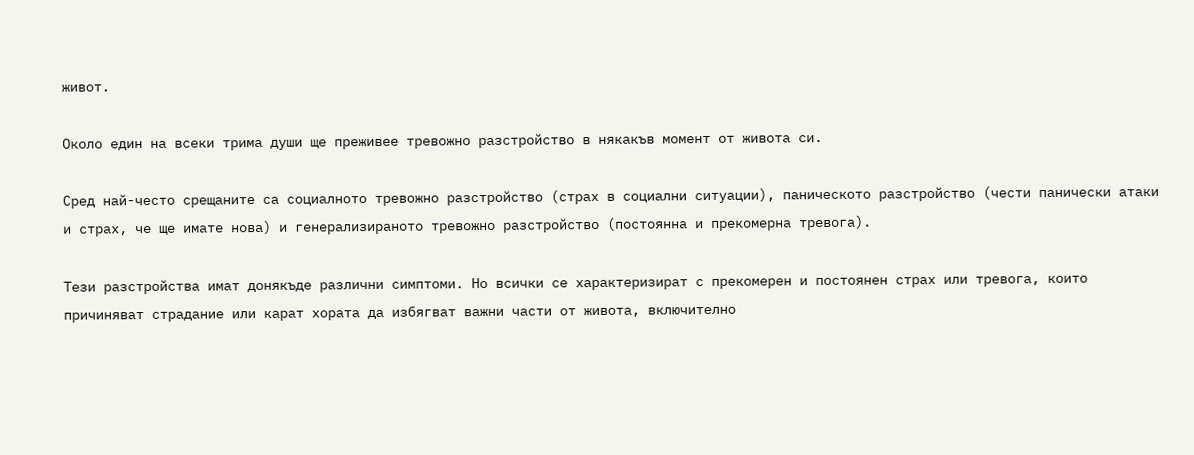живот.

Около един на всеки трима души ще преживее тревожно разстройство в някакъв момент от живота си.

Сред най-често срещаните са социалното тревожно разстройство (страх в социални ситуации), паническото разстройство (чести панически атаки и страх, че ще имате нова) и генерализираното тревожно разстройство (постоянна и прекомерна тревога).

Тези разстройства имат донякъде различни симптоми. Но всички се характеризират с прекомерен и постоянен страх или тревога, които причиняват страдание или карат хората да избягват важни части от живота, включително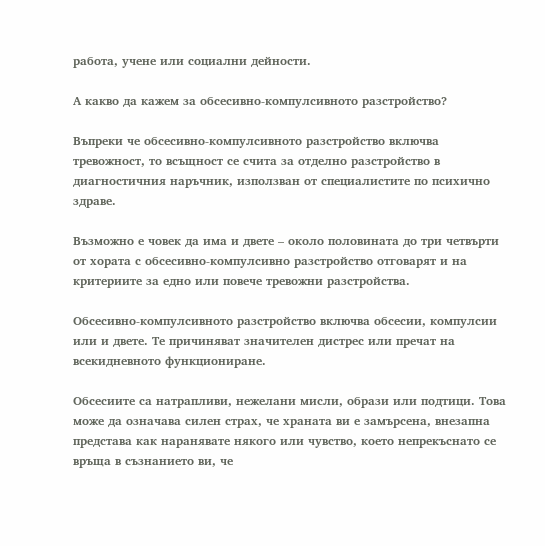работа, учене или социални дейности.

А какво да кажем за обсесивно-компулсивното разстройство?

Въпреки че обсесивно-компулсивното разстройство включва тревожност, то всъщност се счита за отделно разстройство в диагностичния наръчник, използван от специалистите по психично здраве.

Възможно е човек да има и двете – около половината до три четвърти от хората с обсесивно-компулсивно разстройство отговарят и на критериите за едно или повече тревожни разстройства.

Обсесивно-компулсивното разстройство включва обсесии, компулсии или и двете. Те причиняват значителен дистрес или пречат на всекидневното функциониране.

Обсесиите са натрапливи, нежелани мисли, образи или подтици. Това може да означава силен страх, че храната ви е замърсена, внезапна представа как наранявате някого или чувство, което непрекъснато се връща в съзнанието ви, че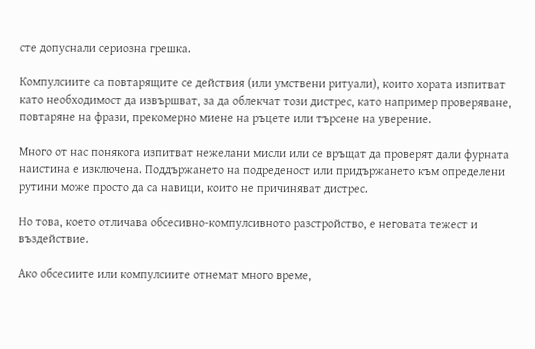сте допуснали сериозна грешка.

Компулсиите са повтарящите се действия (или умствени ритуали), които хората изпитват като необходимост да извършват, за да облекчат този дистрес, като например проверяване, повтаряне на фрази, прекомерно миене на ръцете или търсене на уверение.

Много от нас понякога изпитват нежелани мисли или се връщат да проверят дали фурната наистина е изключена. Поддържането на подреденост или придържането към определени рутини може просто да са навици, които не причиняват дистрес.

Но това, което отличава обсесивно-компулсивното разстройство, е неговата тежест и въздействие.

Ако обсесиите или компулсиите отнемат много време,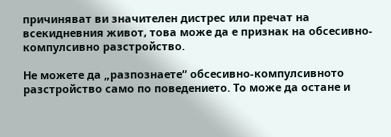причиняват ви значителен дистрес или пречат на всекидневния живот, това може да е признак на обсесивно-компулсивно разстройство.

Не можете да „разпознаете“ обсесивно-компулсивното разстройство само по поведението. То може да остане и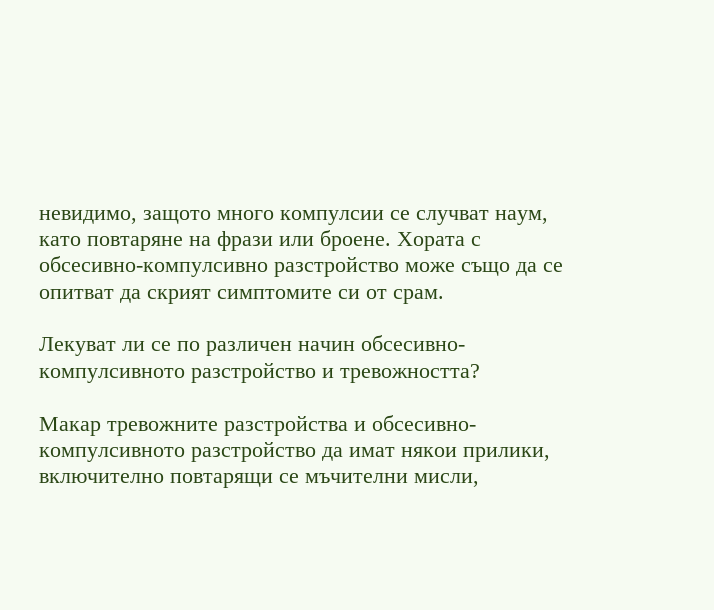невидимо, защото много компулсии се случват наум, като повтаряне на фрази или броене. Хората с обсесивно-компулсивно разстройство може също да се опитват да скрият симптомите си от срам.

Лекуват ли се по различен начин обсесивно-компулсивното разстройство и тревожността?

Макар тревожните разстройства и обсесивно-компулсивното разстройство да имат някои прилики, включително повтарящи се мъчителни мисли,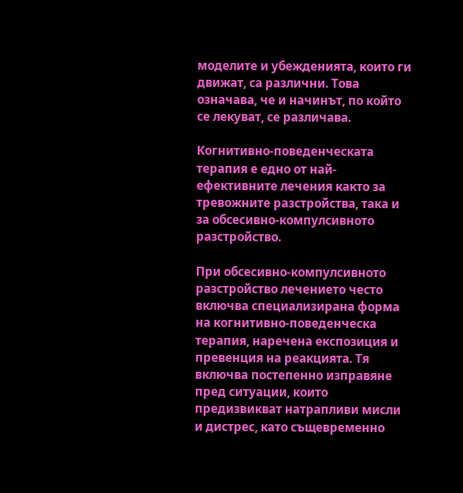моделите и убежденията, които ги движат, са различни. Това означава, че и начинът, по който се лекуват, се различава.

Когнитивно-поведенческата терапия е едно от най-ефективните лечения както за тревожните разстройства, така и за обсесивно-компулсивното разстройство.

При обсесивно-компулсивното разстройство лечението често включва специализирана форма на когнитивно-поведенческа терапия, наречена експозиция и превенция на реакцията. Тя включва постепенно изправяне пред ситуации, които предизвикват натрапливи мисли и дистрес, като същевременно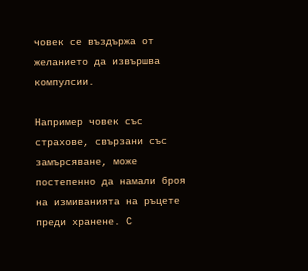човек се въздържа от желанието да извършва компулсии.

Например човек със страхове, свързани със замърсяване, може постепенно да намали броя на измиванията на ръцете преди хранене. С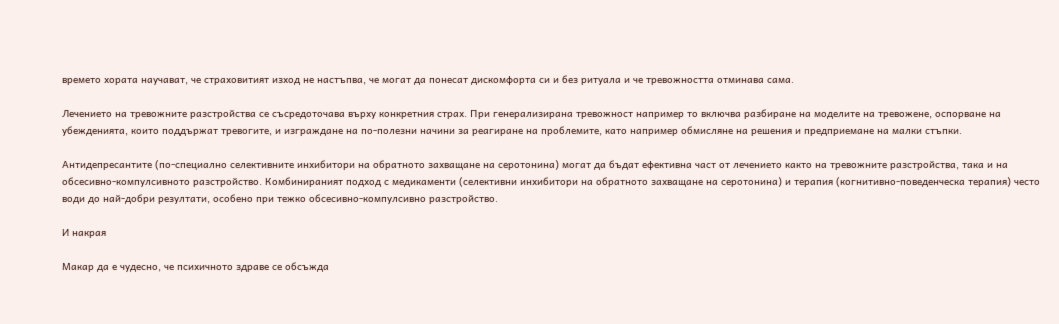времето хората научават, че страховитият изход не настъпва, че могат да понесат дискомфорта си и без ритуала и че тревожността отминава сама.

Лечението на тревожните разстройства се съсредоточава върху конкретния страх. При генерализирана тревожност например то включва разбиране на моделите на тревожене, оспорване на убежденията, които поддържат тревогите, и изграждане на по-полезни начини за реагиране на проблемите, като например обмисляне на решения и предприемане на малки стъпки.

Антидепресантите (по-специално селективните инхибитори на обратното захващане на серотонина) могат да бъдат ефективна част от лечението както на тревожните разстройства, така и на обсесивно-компулсивното разстройство. Комбинираният подход с медикаменти (селективни инхибитори на обратното захващане на серотонина) и терапия (когнитивно-поведенческа терапия) често води до най-добри резултати, особено при тежко обсесивно-компулсивно разстройство.

И накрая

Макар да е чудесно, че психичното здраве се обсъжда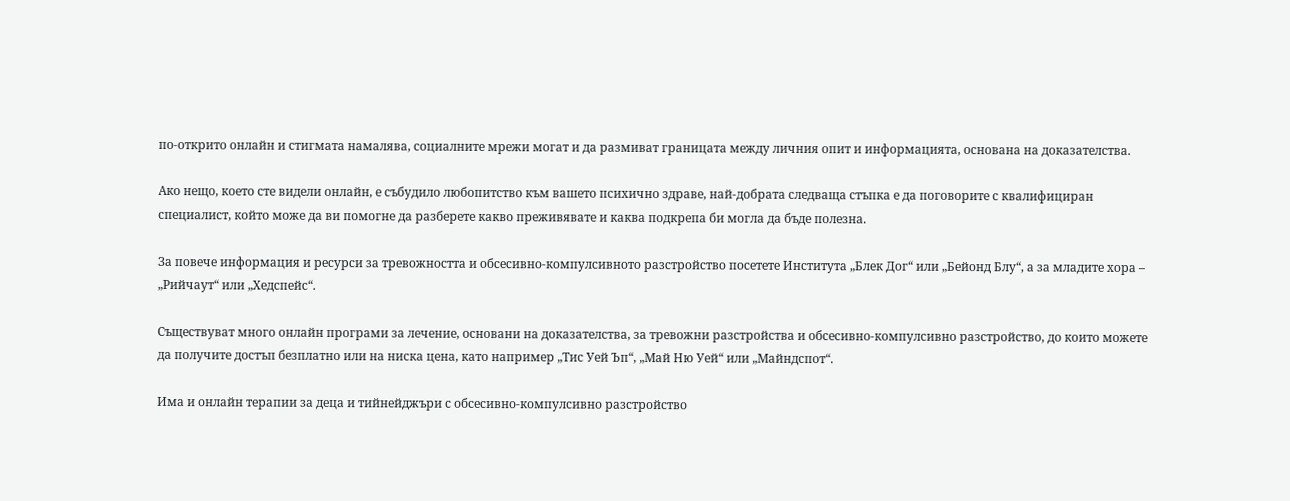по-открито онлайн и стигмата намалява, социалните мрежи могат и да размиват границата между личния опит и информацията, основана на доказателства.

Ако нещо, което сте видели онлайн, е събудило любопитство към вашето психично здраве, най-добрата следваща стъпка е да поговорите с квалифициран специалист, който може да ви помогне да разберете какво преживявате и каква подкрепа би могла да бъде полезна.

За повече информация и ресурси за тревожността и обсесивно-компулсивното разстройство посетете Института „Блек Дог“ или „Бейонд Блу“, а за младите хора – „Рийчаут“ или „Хедспейс“.

Съществуват много онлайн програми за лечение, основани на доказателства, за тревожни разстройства и обсесивно-компулсивно разстройство, до които можете да получите достъп безплатно или на ниска цена, като например „Тис Уей Ъп“, „Май Ню Уей“ или „Майндспот“.

Има и онлайн терапии за деца и тийнейджъри с обсесивно-компулсивно разстройство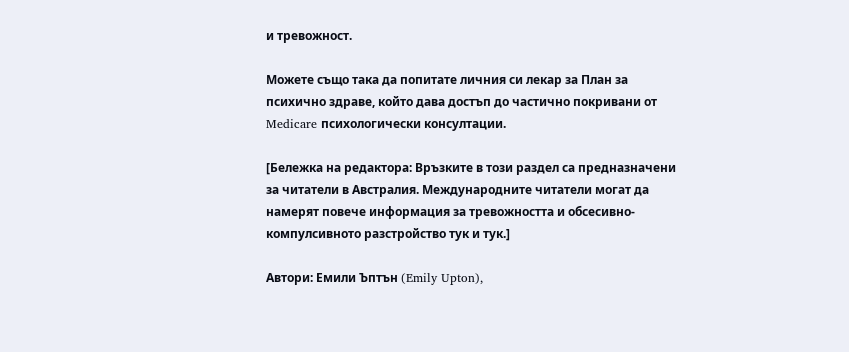и тревожност.

Можете също така да попитате личния си лекар за План за психично здраве, който дава достъп до частично покривани от Medicare психологически консултации.

[Бележка на редактора: Връзките в този раздел са предназначени за читатели в Австралия. Международните читатели могат да намерят повече информация за тревожността и обсесивно-компулсивното разстройство тук и тук.]

Автори: Емили Ъптън (Emily Upton),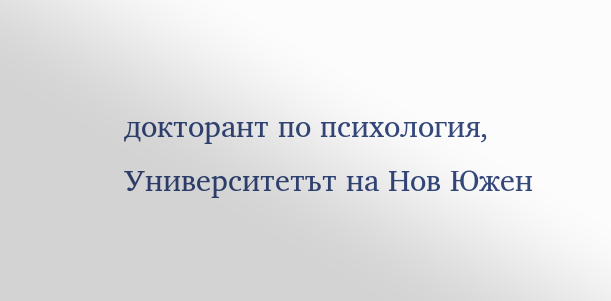докторант по психология, Университетът на Нов Южен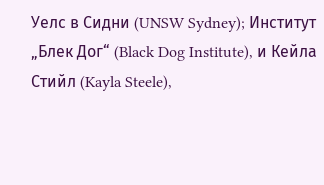Уелс в Сидни (UNSW Sydney); Институт „Блек Дог“ (Black Dog Institute), и Кейла Стийл (Kayla Steele),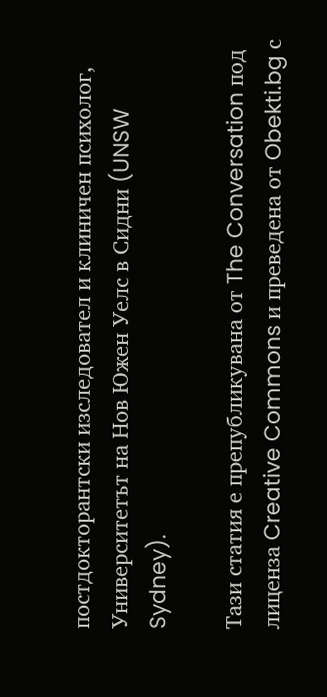постдокторантски изследовател и клиничен психолог, Университетът на Нов Южен Уелс в Сидни (UNSW Sydney).

Тази статия е препубликувана от The Conversation под лиценза Creative Commons и преведена от Obekti.bg с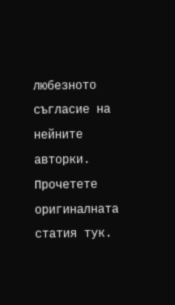любезното съгласие на нейните авторки. Прочетете оригиналната статия тук.